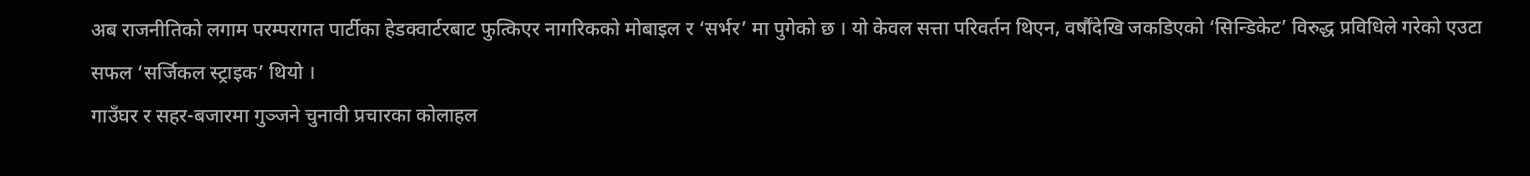अब राजनीतिको लगाम परम्परागत पार्टीका हेडक्वार्टरबाट फुत्किएर नागरिकको मोबाइल र ‘सर्भर’ मा पुगेको छ । यो केवल सत्ता परिवर्तन थिएन, वर्षौंदेखि जकडिएको ‘सिन्डिकेट’ विरुद्ध प्रविधिले गरेको एउटा सफल ‘सर्जिकल स्ट्राइक’ थियो ।
गाउँघर र सहर-बजारमा गुञ्जने चुनावी प्रचारका कोलाहल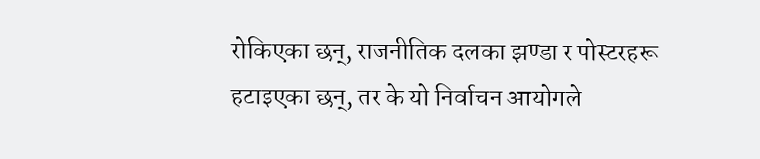रोकिएका छन्, राजनीतिक दलका झण्डा र पोस्टरहरू हटाइएका छन्, तर के यो निर्वाचन आयोगले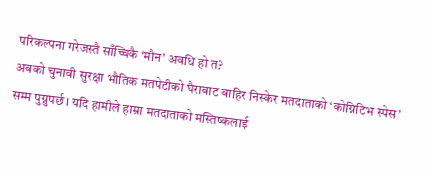परिकल्पना गरेजस्तै साँच्चिकै ‘मौन’ अवधि हो त?
अबको चुनावी सुरक्षा भौतिक मतपेटीको घैराबाट बाहिर निस्केर मतदाताको ‘कोग्निटिभ स्पेस’ सम्म पुग्नुपर्छ। यदि हामीले हाम्रा मतदाताको मस्तिष्कलाई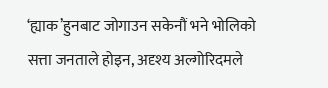‘ह्याक’हुनबाट जोगाउन सकेनौं भने भोलिको सत्ता जनताले होइन, अदृश्य अल्गोरिदमले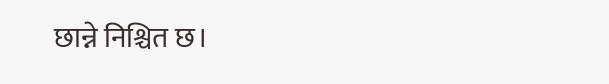छान्ने निश्चित छ।